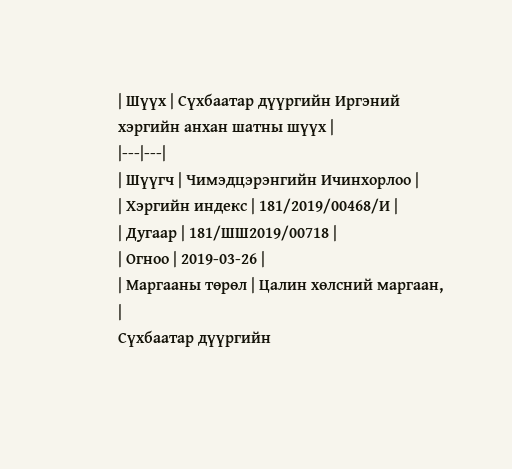| Шүүх | Сүхбаатар дүүргийн Иргэний хэргийн анхан шатны шүүх |
|---|---|
| Шүүгч | Чимэдцэрэнгийн Ичинхорлоо |
| Хэргийн индекс | 181/2019/00468/И |
| Дугаар | 181/ШШ2019/00718 |
| Огноо | 2019-03-26 |
| Маргааны төрөл | Цалин хөлсний маргаан, |
Сүхбаатар дүүргийн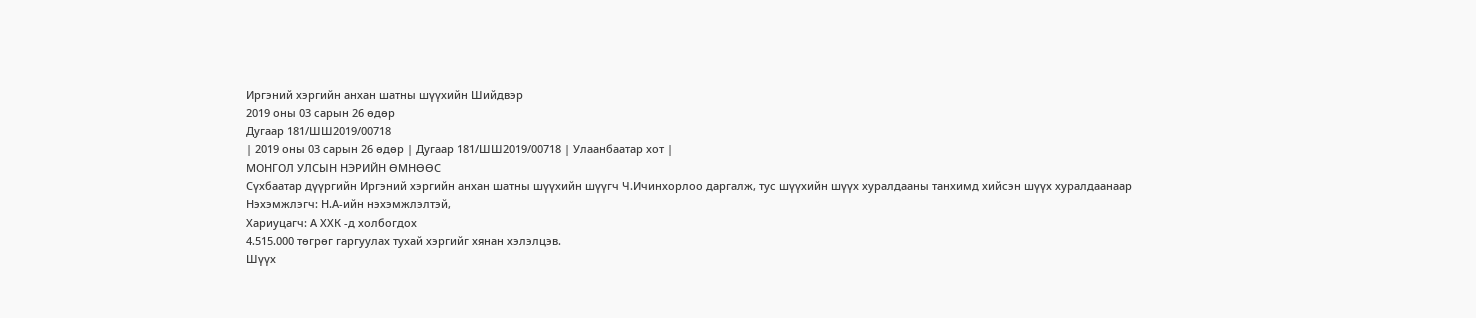Иргэний хэргийн анхан шатны шүүхийн Шийдвэр
2019 оны 03 сарын 26 өдөр
Дугаар 181/ШШ2019/00718
| 2019 оны 03 сарын 26 өдөр | Дугаар 181/ШШ2019/00718 | Улаанбаатар хот |
МОНГОЛ УЛСЫН НЭРИЙН ӨМНӨӨС
Сүхбаатар дүүргийн Иргэний хэргийн анхан шатны шүүхийн шүүгч Ч.Ичинхорлоо даргалж, тус шүүхийн шүүх хуралдааны танхимд хийсэн шүүх хуралдаанаар
Нэхэмжлэгч: Н.А-ийн нэхэмжлэлтэй,
Хариуцагч: А ХХК -д холбогдох
4.515.000 төгрөг гаргуулах тухай хэргийг хянан хэлэлцэв.
Шүүх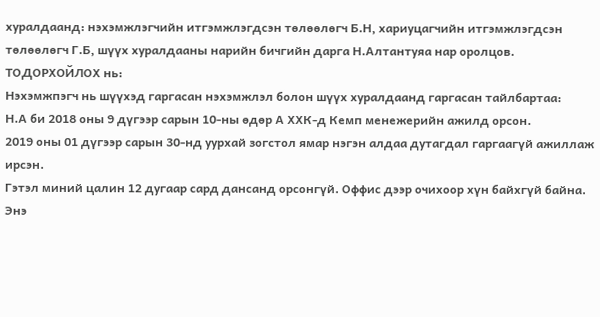хуралдаанд: нэхэмжлэгчийн итгэмжлэгдсэн төлөөлөгч Б.Н, хариуцагчийн итгэмжлэгдсэн төлөөлөгч Г.Б, шүүх хуралдааны нарийн бичгийн дарга Н.Алтантуяа нар оролцов.
ТОДОРХОЙЛОХ нь:
Нэхэмжпэгч нь шүүхэд гаргасан нэхэмжлэл болон шүүх хуралдаанд гаргасан тайлбартаа:
Н.А би 2018 оны 9 дүгээр сарын 10-ны өдөр А ХХК-д Кемп менежерийн ажилд орсон.
2019 оны 01 дүгээр сарын 30-нд уурхай зогстол ямар нэгэн алдаа дутагдал гаргаагүй ажиллаж ирсэн.
Гэтэл миний цалин 12 дугаар сард дансанд орсонгүй. Оффис дээр очихоор хүн байхгүй байна. Энэ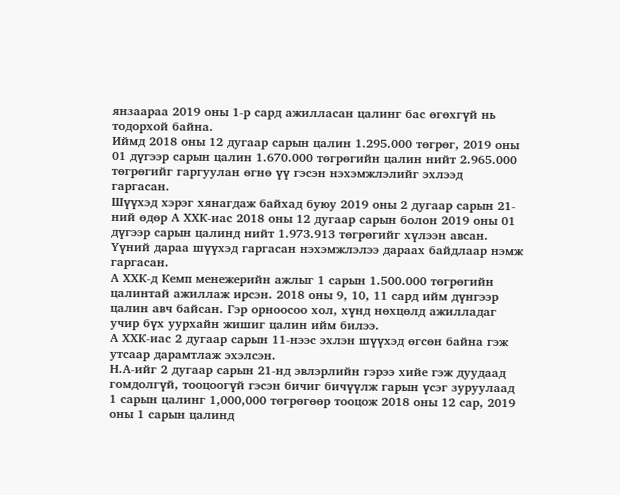янзаараа 2019 оны 1-р сард ажилласан цалинг бас өгөхгүй нь тодорхой байна.
Иймд 2018 оны 12 дугаар сарын цалин 1.295.000 төгрөг, 2019 оны 01 дүгээр сарын цалин 1.670.000 төгрөгийн цалин нийт 2.965.000 төгрөгийг гаргуулан өгнө үү гэсэн нэхэмжлэлийг эхлээд гаргасан.
Шүүхэд хэрэг хянагдаж байхад буюу 2019 оны 2 дугаар сарын 21-ний өдөр А ХХК-иас 2018 оны 12 дугаар сарын болон 2019 оны 01 дүгээр сарын цалинд нийт 1.973.913 төгрөгийг хүлээн авсан.
Үүний дараа шүүхэд гаргасан нэхэмжлэлээ дараах байдлаар нэмж гаргасан.
А ХХК-д Кемп менежерийн ажлыг 1 сарын 1.500.000 төгрөгийн цалинтай ажиллаж ирсэн. 2018 оны 9, 10, 11 сард ийм дүнгээр цалин авч байсан. Гэр орноосоо хол, хүнд нөхцөлд ажилладаг учир бүх уурхайн жишиг цалин ийм билээ.
А ХХК-иас 2 дугаар сарын 11-нээс эхлэн шүүхэд өгсөн байна гэж утсаар дарамтлаж эхэлсэн.
Н.А-ийг 2 дугаар сарын 21-нд эвлэрлийн гэрээ хийе гэж дуудаад гомдолгүй, тооцоогүй гэсэн бичиг бичүүлж гарын үсэг зуруулаад 1 сарын цалинг 1,000,000 төгрөгөөр тооцож 2018 оны 12 сар, 2019 оны 1 сарын цалинд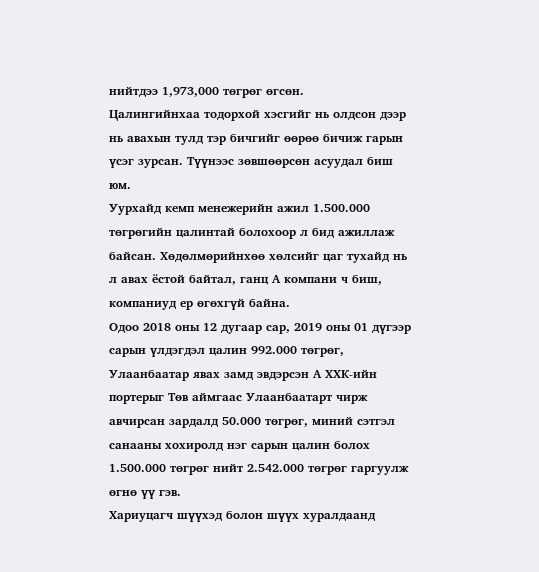нийтдээ 1,973,000 төгрөг өгсөн.
Цалингийнхаа тодорхой хэсгийг нь олдсон дээр нь авахын тулд тэр бичгийг өөрөө бичиж гарын үсэг зурсан. Түүнээс зөвшөөрсөн асуудал биш юм.
Уурхайд кемп менежерийн ажил 1.500.000 төгрөгийн цалинтай болохоор л бид ажиллаж байсан. Хөдөлмөрийнхөө хөлсийг цаг тухайд нь л авах ёстой байтал, ганц А компани ч биш, компаниуд ер өгөхгүй байна.
Одоо 2018 оны 12 дугаар сар, 2019 оны 01 дүгээр сарын үлдэгдэл цалин 992.000 төгрөг, Улаанбаатар явах замд эвдэрсэн А ХХК-ийн портерыг Төв аймгаас Улаанбаатарт чирж авчирсан зардалд 50.000 төгрөг, миний сэтгэл санааны хохиролд нэг сарын цалин болох 1.500.000 төгрөг нийт 2.542.000 төгрөг гаргуулж өгнө үү гэв.
Хариуцагч шүүхэд болон шүүх хуралдаанд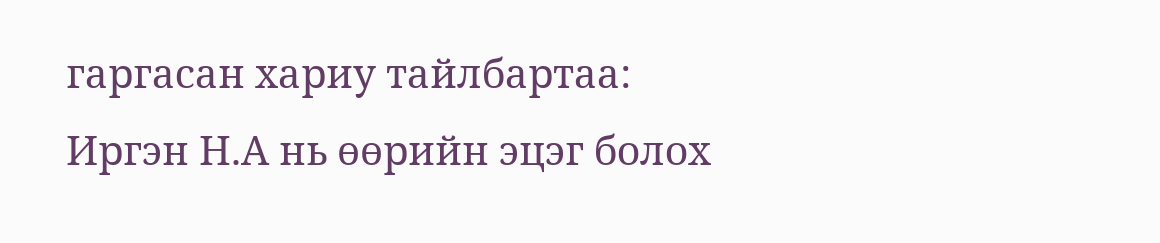гаргасан хариу тайлбартаа:
Иргэн Н.А нь өөрийн эцэг болох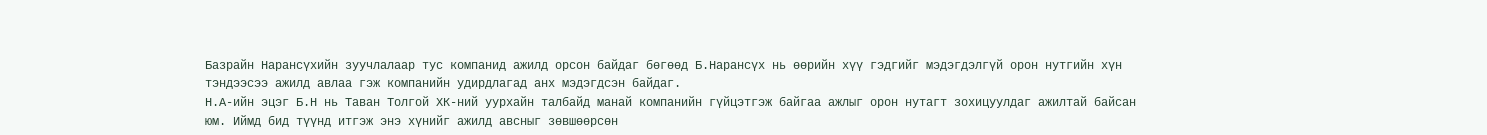Базрайн Нарансүхийн зуучлалаар тус компанид ажилд орсон байдаг бөгөөд Б.Нарансүх нь өөрийн хүү гэдгийг мэдэгдэлгүй орон нутгийн хүн тэндээсээ ажилд авлаа гэж компанийн удирдлагад анх мэдэгдсэн байдаг.
Н.А-ийн эцэг Б.Н нь Таван Толгой ХК-ний уурхайн талбайд манай компанийн гүйцэтгэж байгаа ажлыг орон нутагт зохицуулдаг ажилтай байсан юм. Иймд бид түүнд итгэж энэ хүнийг ажилд авсныг зөвшөөрсөн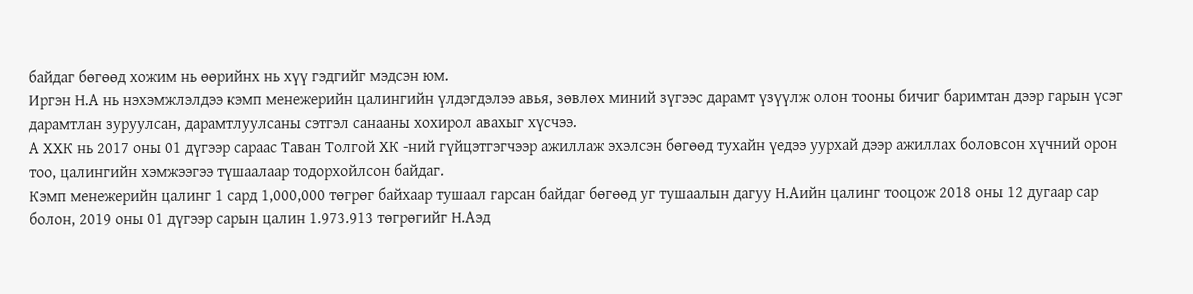байдаг бөгөөд хожим нь өөрийнх нь хүү гэдгийг мэдсэн юм.
Иргэн Н.А нь нэхэмжлэлдээ кэмп менежерийн цалингийн үлдэгдэлээ авья, зөвлөх миний зүгээс дарамт үзүүлж олон тооны бичиг баримтан дээр гарын үсэг дарамтлан зуруулсан, дарамтлуулсаны сэтгэл санааны хохирол авахыг хүсчээ.
А ХХК нь 2017 оны 01 дүгээр сараас Таван Толгой ХК -ний гүйцэтгэгчээр ажиллаж эхэлсэн бөгөөд тухайн үедээ уурхай дээр ажиллах боловсон хүчний орон тоо, цалингийн хэмжээгээ түшаалаар тодорхойлсон байдаг.
Кэмп менежерийн цалинг 1 сард 1,000,000 төгрөг байхаар тушаал гарсан байдаг бөгөөд уг тушаалын дагуу Н.Аийн цалинг тооцож 2018 оны 12 дугаар сар болон, 2019 оны 01 дүгээр сарын цалин 1.973.913 төгрөгийг Н.Аэд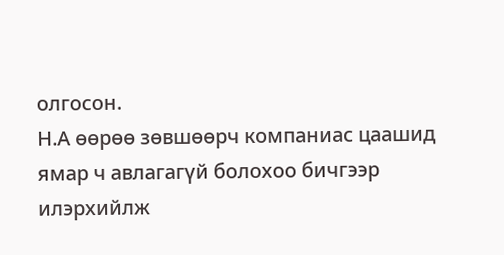олгосон.
Н.А өөрөө зөвшөөрч компаниас цаашид ямар ч авлагагүй болохоо бичгээр илэрхийлж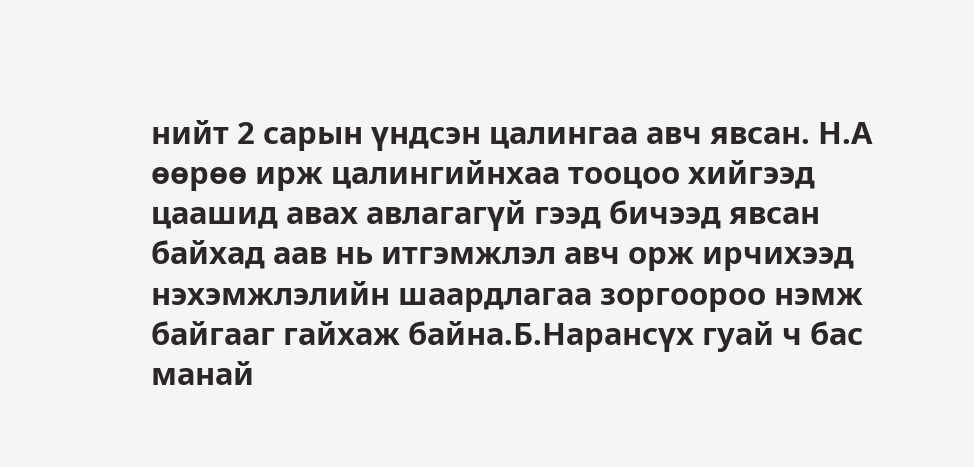нийт 2 сарын үндсэн цалингаа авч явсан. Н.А өөрөө ирж цалингийнхаа тооцоо хийгээд цаашид авах авлагагүй гээд бичээд явсан байхад аав нь итгэмжлэл авч орж ирчихээд нэхэмжлэлийн шаардлагаа зоргоороо нэмж байгааг гайхаж байна.Б.Нарансүх гуай ч бас манай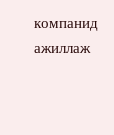компанид ажиллаж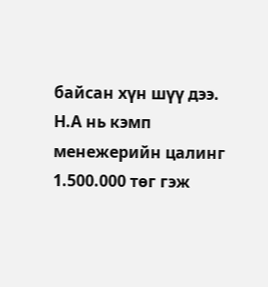байсан хүн шүү дээ.
Н.А нь кэмп менежерийн цалинг 1.500.000 төг гэж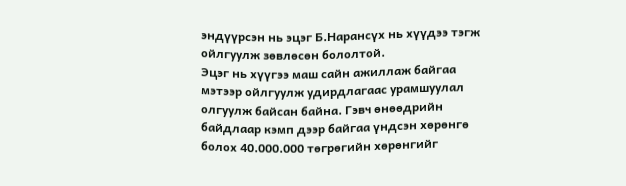эндүүрсэн нь эцэг Б.Нарансүх нь хүүдээ тэгж ойлгуулж зөвлөсөн бололтой.
Эцэг нь хүүгээ маш сайн ажиллаж байгаа мэтээр ойлгуулж удирдлагаас урамшуулал олгуулж байсан байна. Гэвч өнөөдрийн байдлаар кэмп дээр байгаа үндсэн хөрөнгө болох 40.000.000 төгрөгийн хөрөнгийг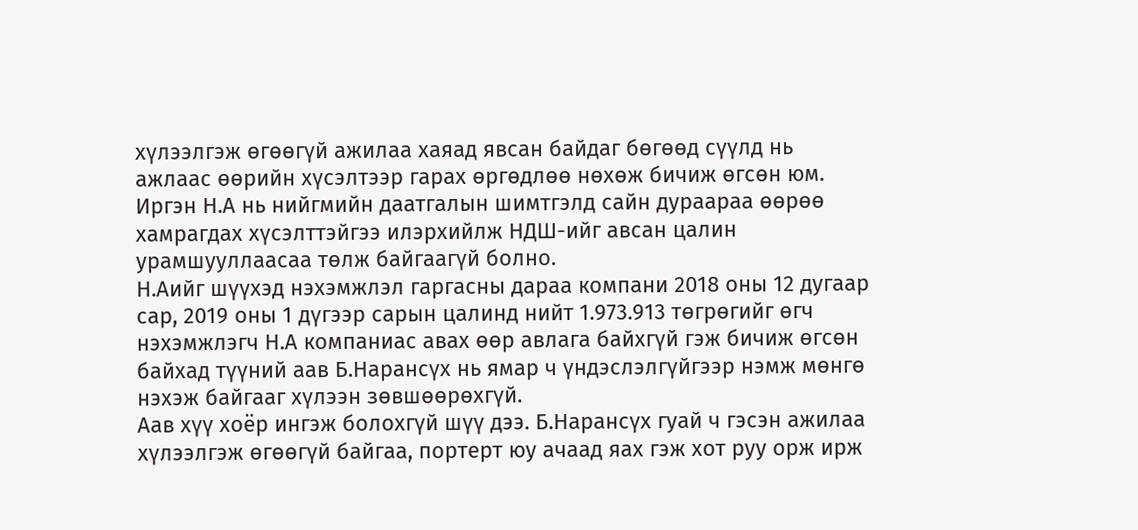хүлээлгэж өгөөгүй ажилаа хаяад явсан байдаг бөгөөд сүүлд нь ажлаас өөрийн хүсэлтээр гарах өргөдлөө нөхөж бичиж өгсөн юм.
Иргэн Н.А нь нийгмийн даатгалын шимтгэлд сайн дураараа өөрөө хамрагдах хүсэлттэйгээ илэрхийлж НДШ-ийг авсан цалин урамшууллаасаа төлж байгаагүй болно.
Н.Аийг шүүхэд нэхэмжлэл гаргасны дараа компани 2018 оны 12 дугаар сар, 2019 оны 1 дүгээр сарын цалинд нийт 1.973.913 төгрөгийг өгч нэхэмжлэгч Н.А компаниас авах өөр авлага байхгүй гэж бичиж өгсөн байхад түүний аав Б.Нарансүх нь ямар ч үндэслэлгүйгээр нэмж мөнгө нэхэж байгааг хүлээн зөвшөөрөхгүй.
Аав хүү хоёр ингэж болохгүй шүү дээ. Б.Нарансүх гуай ч гэсэн ажилаа хүлээлгэж өгөөгүй байгаа, портерт юу ачаад яах гэж хот руу орж ирж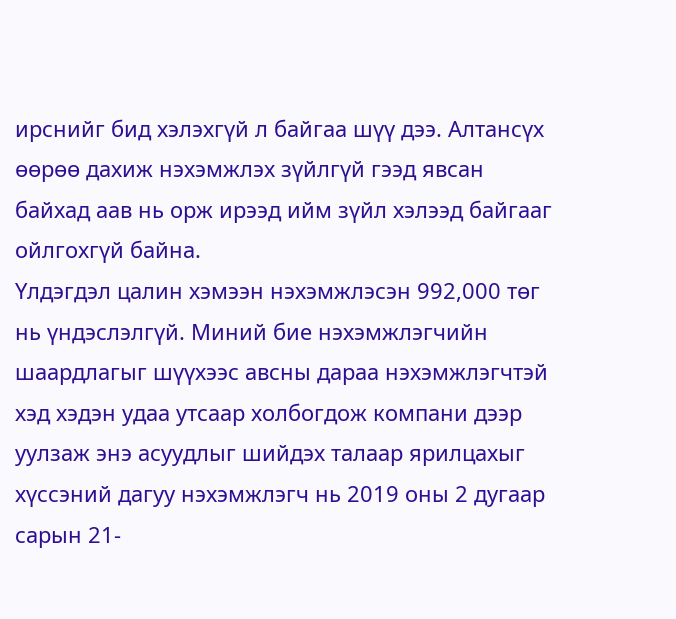ирснийг бид хэлэхгүй л байгаа шүү дээ. Алтансүх өөрөө дахиж нэхэмжлэх зүйлгүй гээд явсан байхад аав нь орж ирээд ийм зүйл хэлээд байгааг ойлгохгүй байна.
Үлдэгдэл цалин хэмээн нэхэмжлэсэн 992,000 төг нь үндэслэлгүй. Миний бие нэхэмжлэгчийн шаардлагыг шүүхээс авсны дараа нэхэмжлэгчтэй хэд хэдэн удаа утсаар холбогдож компани дээр уулзаж энэ асуудлыг шийдэх талаар ярилцахыг хүссэний дагуу нэхэмжлэгч нь 2019 оны 2 дугаар сарын 21-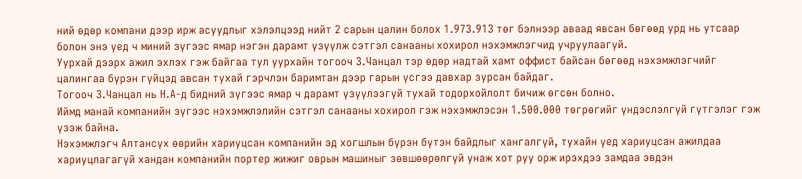ний өдөр компани дээр ирж асуудлыг хэлэлцээд нийт 2 сарын цалин болох 1.973.913 төг бэлнээр аваад явсан бөгөөд урд нь утсаар болон энэ үед ч миний зүгээс ямар нэгэн дарамт үзүүлж сэтгэл санааны хохирол нэхэмжлэгчид учруулаагүй.
Уурхай дээрх ажил эхлэх гэж байгаа тул уурхайн тогооч З.Чанцал тэр өдөр надтай хамт оффист байсан бөгөөд нэхэмжлэгчийг цалингаа бүрэн гүйцэд авсан тухай гэрчлэн баримтан дээр гарын үсгээ давхар зурсан байдаг.
Тогооч З.Чанцал нь Н.А-д бидний зүгээс ямар ч дарамт үзүүлээгүй тухай тодорхойлолт бичиж өгсөн болно.
Иймд манай компанийн зүгээс нэхэмжлэлийн сэтгэл санааны хохирол гэж нэхэмжлэсэн 1.500.000 төгрөгийг үндэслэлгүй гүтгэлэг гэж үзэж байна.
Нэхэмжлэгч Алтансүх өөрийн хариуцсан компанийн эд хогшлын бүрэн бүтэн байдлыг хангалгүй, тухайн үед хариуцсан ажилдаа хариуцлагагүй хандан компанийн портер жижиг оврын машиныг зөвшөөрөлгүй унаж хот руу орж ирэхдээ замдаа эвдэн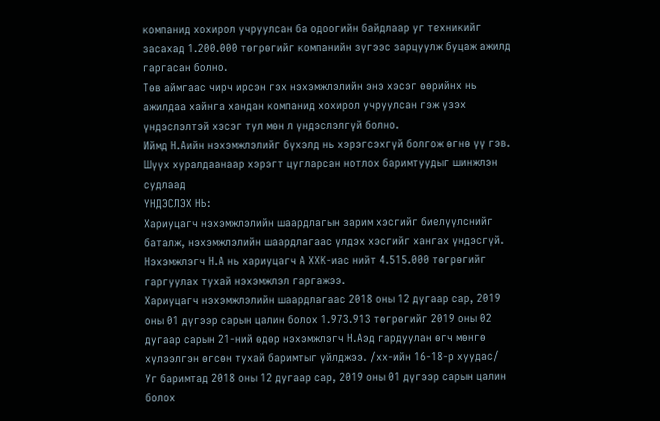компанид хохирол учруулсан ба одоогийн байдлаар уг техникийг засахад 1.200.000 төгрөгийг компанийн зүгээс зарцуулж буцаж ажилд гаргасан болно.
Төв аймгаас чирч ирсэн гэх нэхэмжлэлийн энэ хэсэг өөрийнх нь ажилдаа хайнга хандан компанид хохирол учруулсан гэж үзэх үндэслэлтэй хэсэг тул мөн л үндэслэлгүй болно.
Иймд Н.Аийн нэхэмжлэлийг бүхэлд нь хэрэгсэхгүй болгож өгнө үү гэв.
Шүүх хуралдаанаар хэрэгт цугларсан нотлох баримтуудыг шинжлэн судлаад
ҮНДЭСЛЭХ НЬ:
Хариуцагч нэхэмжлэлийн шаардлагын зарим хэсгийг биелүүлснийг баталж, нэхэмжлэлийн шаардлагаас үлдэх хэсгийг хангах үндэсгүй.
Нэхэмжлэгч Н.А нь хариуцагч А ХХК-иас нийт 4.515.000 төгрөгийг гаргуулах тухай нэхэмжлэл гаргажээ.
Хариуцагч нэхэмжлэлийн шаардлагаас 2018 оны 12 дугаар сар, 2019 оны 01 дүгээр сарын цалин болох 1.973.913 төгрөгийг 2019 оны 02 дугаар сарын 21-ний өдөр нэхэмжлэгч Н.Аэд гардуулан өгч мөнгө хүлээлгэн өгсөн тухай баримтыг үйлджээ. /хх-ийн 16-18-р хуудас/
Уг баримтад 2018 оны 12 дугаар сар, 2019 оны 01 дүгээр сарын цалин болох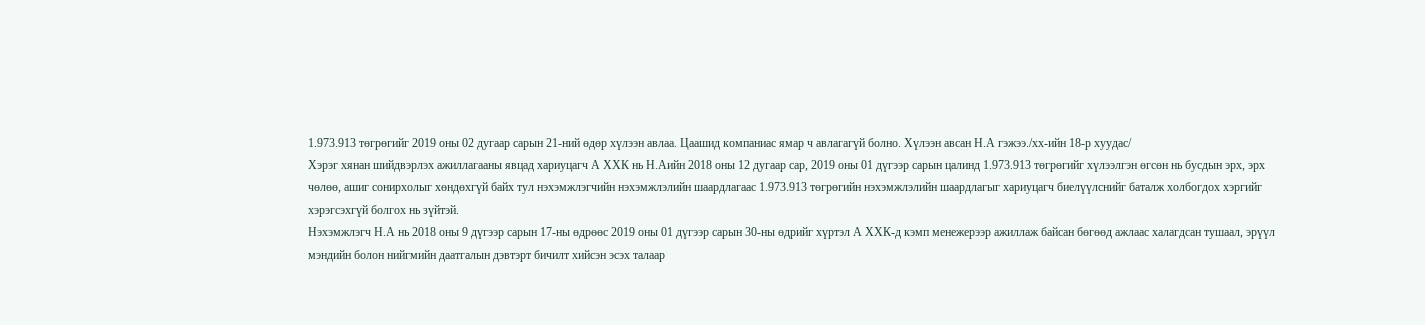1.973.913 төгрөгийг 2019 оны 02 дугаар сарын 21-ний өдөр хүлээн авлаа. Цаашид компаниас ямар ч авлагагүй болно. Хүлээн авсан Н.А гэжээ./хх-ийн 18-р хуудас/
Хэрэг хянан шийдвэрлэх ажиллагааны явцад хариуцагч А ХХК нь Н.Аийн 2018 оны 12 дугаар сар, 2019 оны 01 дүгээр сарын цалинд 1.973.913 төгрөгийг хүлээлгэн өгсөн нь бусдын эрх, эрх чөлөө, ашиг сонирхолыг хөндөхгүй байх тул нэхэмжлэгчийн нэхэмжлэлийн шаардлагаас 1.973.913 төгрөгийн нэхэмжлэлийн шаардлагыг хариуцагч биелүүлснийг баталж холбогдох хэргийг хэрэгсэхгүй болгох нь зүйтэй.
Нэхэмжлэгч Н.А нь 2018 оны 9 дүгээр сарын 17-ны өдрөөс 2019 оны 01 дүгээр сарын 30-ны өдрийг хүртэл А ХХК-д кэмп менежерээр ажиллаж байсан бөгөөд ажлаас халагдсан тушаал, эрүүл мэндийн болон нийгмийн даатгалын дэвтэрт бичилт хийсэн эсэх талаар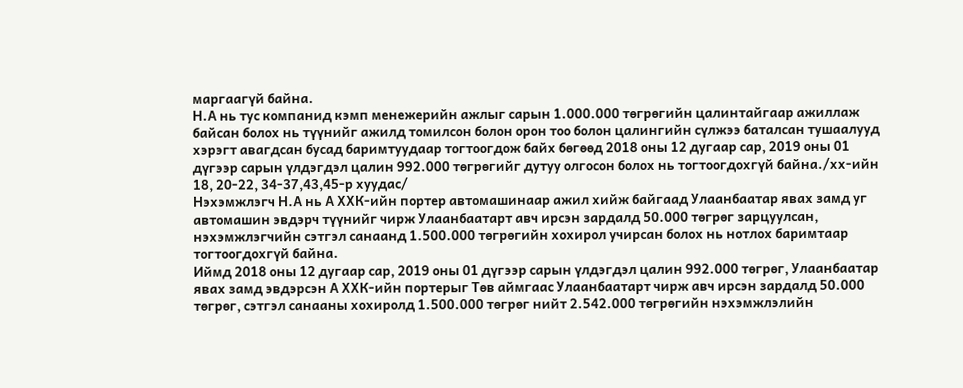маргаагүй байна.
Н.А нь тус компанид кэмп менежерийн ажлыг сарын 1.000.000 төгрөгийн цалинтайгаар ажиллаж байсан болох нь түүнийг ажилд томилсон болон орон тоо болон цалингийн сүлжээ баталсан тушаалууд хэрэгт авагдсан бусад баримтуудаар тогтоогдож байх бөгөөд 2018 оны 12 дугаар сар, 2019 оны 01 дүгээр сарын үлдэгдэл цалин 992.000 төгрөгийг дутуу олгосон болох нь тогтоогдохгүй байна./хх-ийн 18, 20-22, 34-37,43,45-р хуудас/
Нэхэмжлэгч Н.А нь А ХХК-ийн портер автомашинаар ажил хийж байгаад Улаанбаатар явах замд уг автомашин эвдэрч түүнийг чирж Улаанбаатарт авч ирсэн зардалд 50.000 төгрөг зарцуулсан, нэхэмжлэгчийн сэтгэл санаанд 1.500.000 төгрөгийн хохирол учирсан болох нь нотлох баримтаар тогтоогдохгүй байна.
Иймд 2018 оны 12 дугаар сар, 2019 оны 01 дүгээр сарын үлдэгдэл цалин 992.000 төгрөг, Улаанбаатар явах замд эвдэрсэн А ХХК-ийн портерыг Төв аймгаас Улаанбаатарт чирж авч ирсэн зардалд 50.000 төгрөг, сэтгэл санааны хохиролд 1.500.000 төгрөг нийт 2.542.000 төгрөгийн нэхэмжлэлийн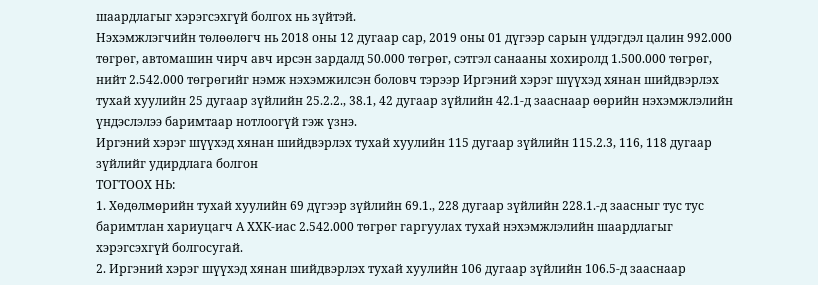шаардлагыг хэрэгсэхгүй болгох нь зүйтэй.
Нэхэмжлэгчийн төлөөлөгч нь 2018 оны 12 дугаар сар, 2019 оны 01 дүгээр сарын үлдэгдэл цалин 992.000 төгрөг, автомашин чирч авч ирсэн зардалд 50.000 төгрөг, сэтгэл санааны хохиролд 1.500.000 төгрөг, нийт 2.542.000 төгрөгийг нэмж нэхэмжилсэн боловч тэрээр Иргэний хэрэг шүүхэд хянан шийдвэрлэх тухай хуулийн 25 дугаар зүйлийн 25.2.2., 38.1, 42 дугаар зүйлийн 42.1-д зааснаар өөрийн нэхэмжлэлийн үндэслэлээ баримтаар нотлоогүй гэж үзнэ.
Иргэний хэрэг шүүхэд хянан шийдвэрлэх тухай хуулийн 115 дугаар зүйлийн 115.2.3, 116, 118 дугаар зүйлийг удирдлага болгон
ТОГТООХ НЬ:
1. Хөдөлмөрийн тухай хуулийн 69 дүгээр зүйлийн 69.1., 228 дугаар зүйлийн 228.1.-д заасныг тус тус баримтлан хариуцагч А ХХК-иас 2.542.000 төгрөг гаргуулах тухай нэхэмжлэлийн шаардлагыг хэрэгсэхгүй болгосугай.
2. Иргэний хэрэг шүүхэд хянан шийдвэрлэх тухай хуулийн 106 дугаар зүйлийн 106.5-д зааснаар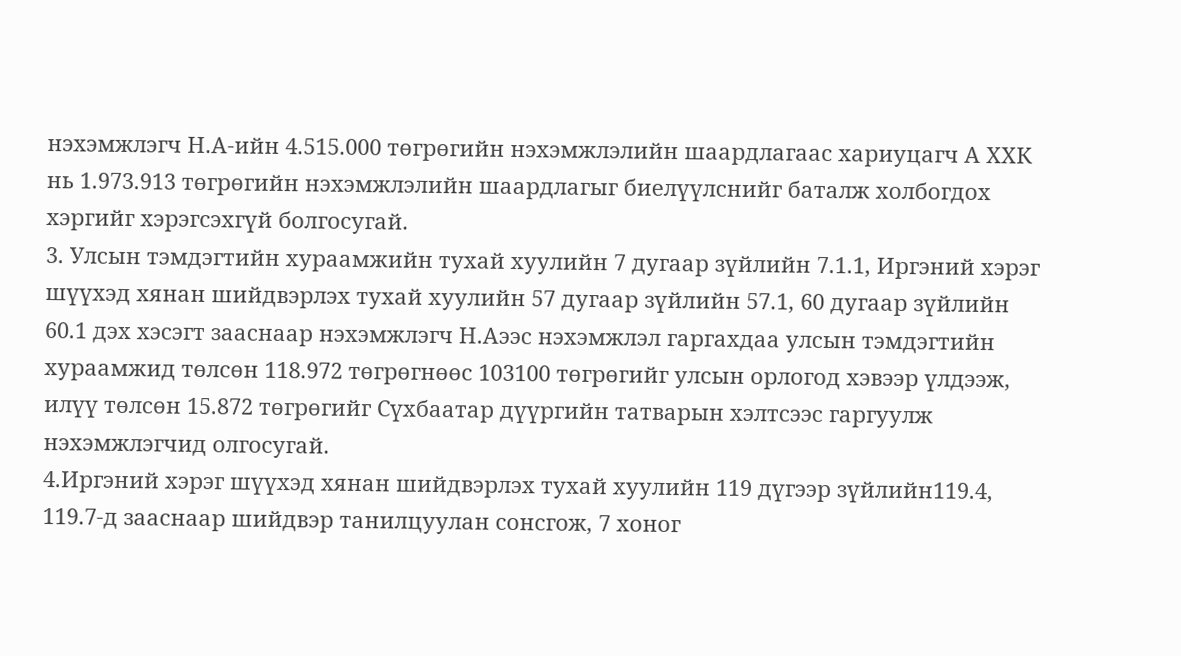нэхэмжлэгч Н.А-ийн 4.515.000 төгрөгийн нэхэмжлэлийн шаардлагаас хариуцагч А ХХК нь 1.973.913 төгрөгийн нэхэмжлэлийн шаардлагыг биелүүлснийг баталж холбогдох хэргийг хэрэгсэхгүй болгосугай.
3. Улсын тэмдэгтийн хураамжийн тухай хуулийн 7 дугаар зүйлийн 7.1.1, Иргэний хэрэг шүүхэд хянан шийдвэрлэх тухай хуулийн 57 дугаар зүйлийн 57.1, 60 дугаар зүйлийн 60.1 дэх хэсэгт зааснаар нэхэмжлэгч Н.Аээс нэхэмжлэл гаргахдаа улсын тэмдэгтийн хураамжид төлсөн 118.972 төгрөгнөөс 103100 төгрөгийг улсын орлогод хэвээр үлдээж, илүү төлсөн 15.872 төгрөгийг Сүхбаатар дүүргийн татварын хэлтсээс гаргуулж нэхэмжлэгчид олгосугай.
4.Иргэний хэрэг шүүхэд хянан шийдвэрлэх тухай хуулийн 119 дүгээр зүйлийн119.4, 119.7-д зааснаар шийдвэр танилцуулан сонсгож, 7 хоног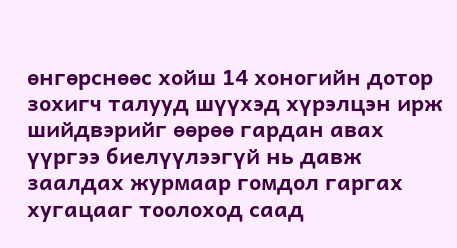өнгөрснөөс хойш 14 хоногийн дотор зохигч талууд шүүхэд хүрэлцэн ирж шийдвэрийг өөрөө гардан авах үүргээ биелүүлээгүй нь давж заалдах журмаар гомдол гаргах хугацааг тоолоход саад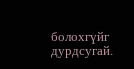болохгүйг дурдсугай.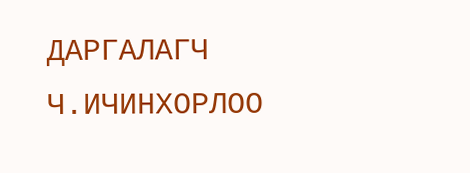ДАРГАЛАГЧ Ч.ИЧИНХОРЛОО